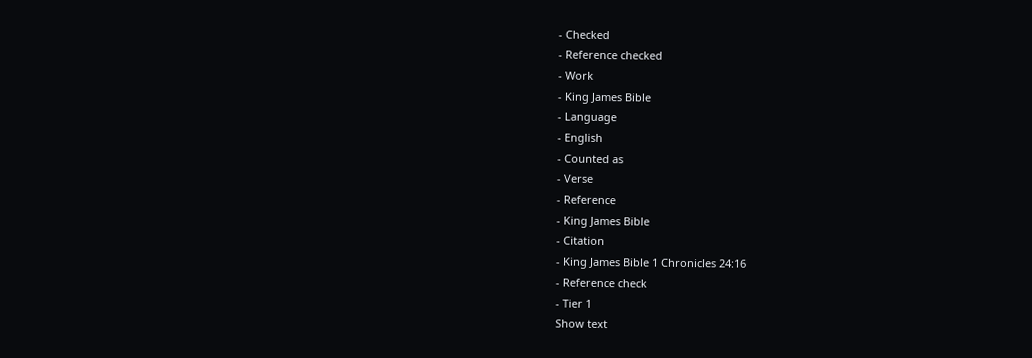- Checked
- Reference checked
- Work
- King James Bible
- Language
- English
- Counted as
- Verse
- Reference
- King James Bible
- Citation
- King James Bible 1 Chronicles 24:16
- Reference check
- Tier 1
Show text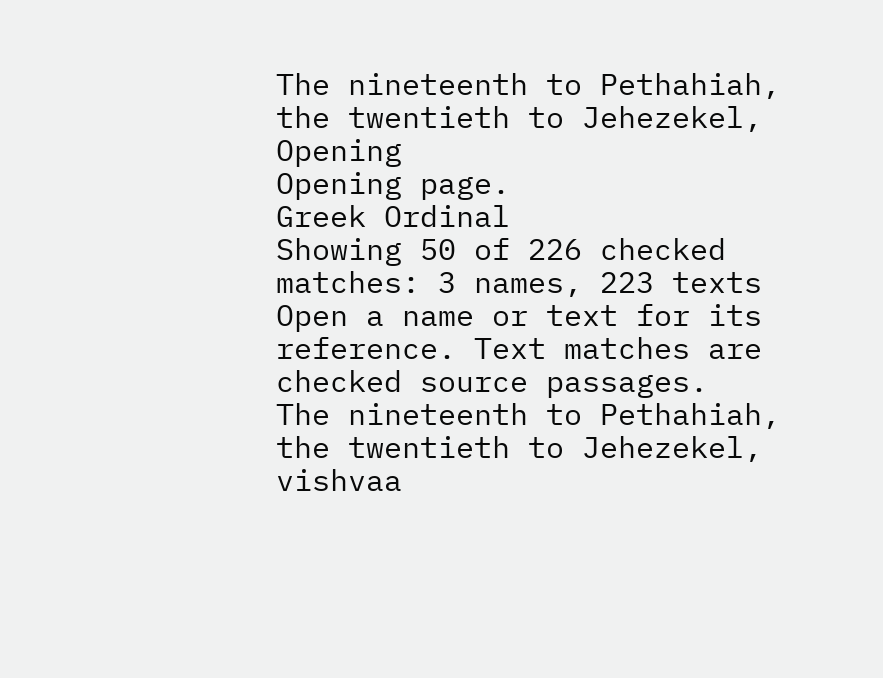The nineteenth to Pethahiah, the twentieth to Jehezekel,
Opening
Opening page.
Greek Ordinal
Showing 50 of 226 checked matches: 3 names, 223 texts
Open a name or text for its reference. Text matches are checked source passages.
The nineteenth to Pethahiah, the twentieth to Jehezekel,
vishvaa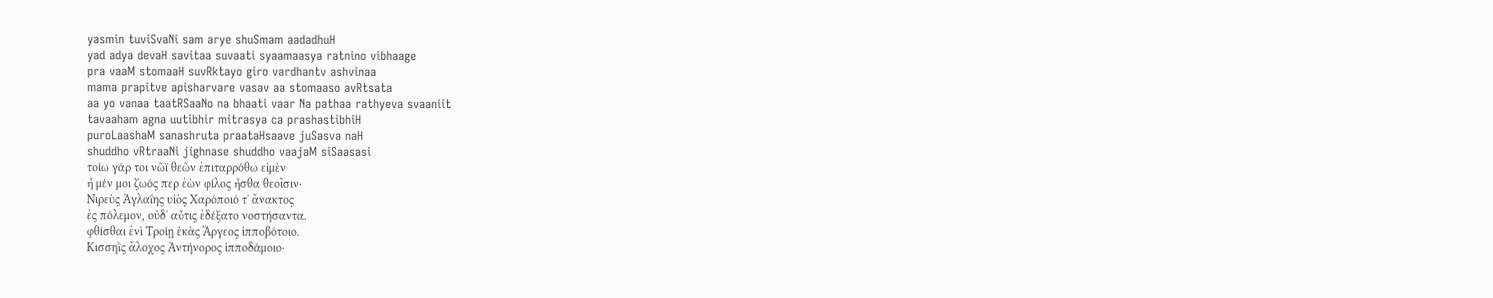yasmin tuviSvaNi sam arye shuSmam aadadhuH
yad adya devaH savitaa suvaati syaamaasya ratnino vibhaage
pra vaaM stomaaH suvRktayo giro vardhantv ashvinaa
mama prapitve apisharvare vasav aa stomaaso avRtsata
aa yo vanaa taatRSaaNo na bhaati vaar Na pathaa rathyeva svaaniit
tavaaham agna uutibhir mitrasya ca prashastibhiH
puroLaashaM sanashruta praataHsaave juSasva naH
shuddho vRtraaNi jighnase shuddho vaajaM siSaasasi
τοίω γάρ τοι νῶϊ θεῶν ἐπιταρρόθω εἰμὲν
ἦ μέν μοι ζωός περ ἐὼν φίλος ἦσθα θεοῖσιν·
Νιρεὺς Ἀγλαΐης υἱὸς Χαρόποιό τʼ ἄνακτος
ἐς πόλεμον, οὐδʼ αὖτις ἐδέξατο νοστήσαντα.
φθίσθαι ἐνὶ Τροίῃ ἑκὰς Ἄργεος ἱπποβότοιο.
Κισσηῒς ἄλοχος Ἀντήνορος ἱπποδάμοιο·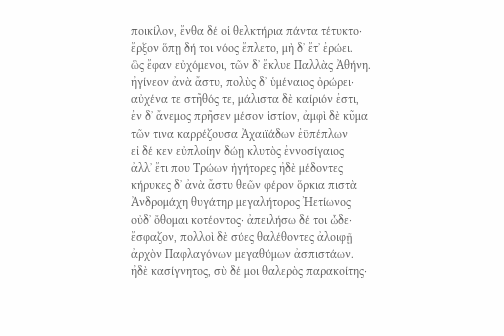ποικίλον, ἔνθα δέ οἱ θελκτήρια πάντα τέτυκτο·
ἔρξον ὅπῃ δή τοι νόος ἔπλετο, μὴ δʼ ἔτʼ ἐρώει.
ὣς ἔφαν εὐχόμενοι, τῶν δʼ ἔκλυε Παλλὰς Ἀθήνη.
ἠγίνεον ἀνὰ ἄστυ, πολὺς δʼ ὑμέναιος ὀρώρει·
αὐχένα τε στῆθός τε, μάλιστα δὲ καίριόν ἐστι,
ἐν δʼ ἄνεμος πρῆσεν μέσον ἱστίον, ἀμφὶ δὲ κῦμα
τῶν τινα καρρέζουσα Ἀχαιϊάδων ἐϋπέπλων
εἰ δέ κεν εὐπλοίην δώῃ κλυτὸς ἐννοσίγαιος
ἀλλʼ ἔτι που Τρώων ἡγήτορες ἠδὲ μέδοντες
κήρυκες δʼ ἀνὰ ἄστυ θεῶν φέρον ὅρκια πιστὰ
Ἀνδρομάχη θυγάτηρ μεγαλήτορος Ἠετίωνος
οὐδʼ ὄθομαι κοτέοντος· ἀπειλήσω δέ τοι ὧδε·
ἔσφαζον, πολλοὶ δὲ σύες θαλέθοντες ἀλοιφῇ
ἀρχὸν Παφλαγόνων μεγαθύμων ἀσπιστάων.
ἠδὲ κασίγνητος, σὺ δέ μοι θαλερὸς παρακοίτης·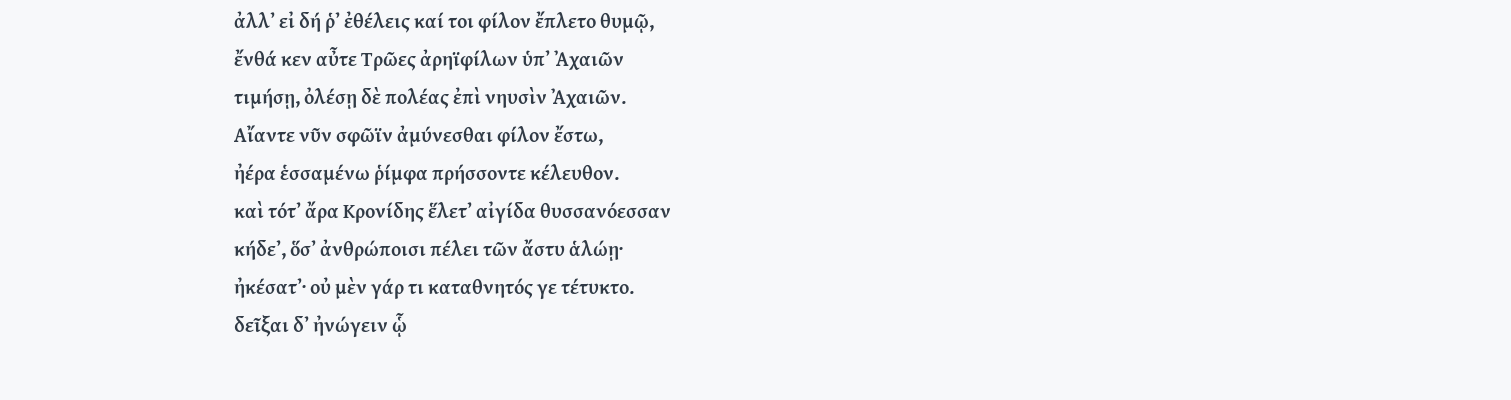ἀλλʼ εἰ δή ῥʼ ἐθέλεις καί τοι φίλον ἔπλετο θυμῷ,
ἔνθά κεν αὖτε Τρῶες ἀρηϊφίλων ὑπʼ Ἀχαιῶν
τιμήσῃ, ὀλέσῃ δὲ πολέας ἐπὶ νηυσὶν Ἀχαιῶν.
Αἴαντε νῦν σφῶϊν ἀμύνεσθαι φίλον ἔστω,
ἠέρα ἑσσαμένω ῥίμφα πρήσσοντε κέλευθον.
καὶ τότʼ ἄρα Κρονίδης ἕλετʼ αἰγίδα θυσσανόεσσαν
κήδεʼ, ὅσʼ ἀνθρώποισι πέλει τῶν ἄστυ ἁλώῃ·
ἠκέσατʼ· οὐ μὲν γάρ τι καταθνητός γε τέτυκτο.
δεῖξαι δʼ ἠνώγειν ᾧ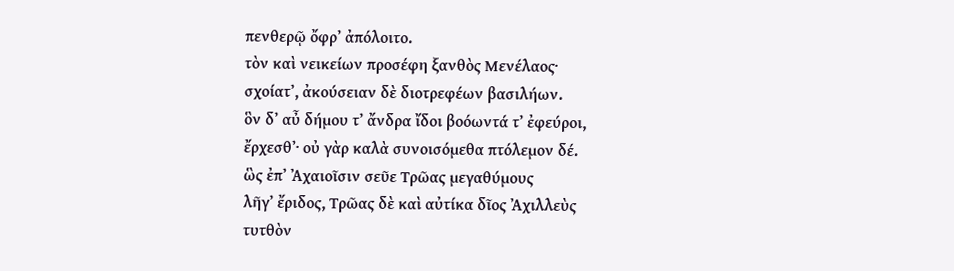πενθερῷ ὄφρʼ ἀπόλοιτο.
τὸν καὶ νεικείων προσέφη ξανθὸς Μενέλαος·
σχοίατʼ, ἀκούσειαν δὲ διοτρεφέων βασιλήων.
ὃν δʼ αὖ δήμου τʼ ἄνδρα ἴδοι βοόωντά τʼ ἐφεύροι,
ἔρχεσθʼ· οὐ γὰρ καλὰ συνοισόμεθα πτόλεμον δέ.
ὣς ἐπʼ Ἀχαιοῖσιν σεῦε Τρῶας μεγαθύμους
λῆγʼ ἔριδος, Τρῶας δὲ καὶ αὐτίκα δῖος Ἀχιλλεὺς
τυτθὸν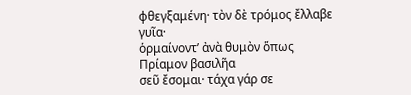φθεγξαμένη· τὸν δὲ τρόμος ἔλλαβε γυῖα·
ὁρμαίνοντʼ ἀνὰ θυμὸν ὅπως Πρίαμον βασιλῆα
σεῦ ἔσομαι· τάχα γάρ σε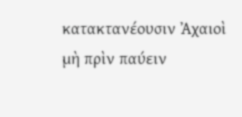κατακτανέουσιν Ἀχαιοὶ
μὴ πρὶν παύειν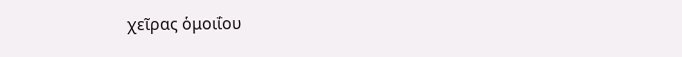χεῖρας ὁμοιΐου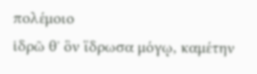πολέμοιο
ἱδρῶ θʼ ὃν ἵδρωσα μόγῳ, καμέτην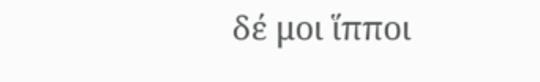δέ μοι ἵπποι